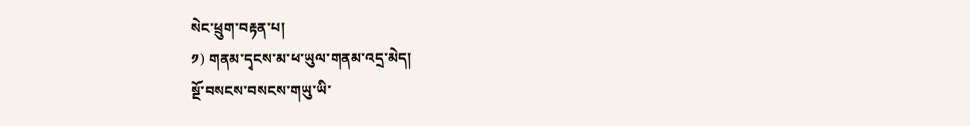སེང་ཕྲུག་བརྟན་པ།
༡) གནམ་དྭངས་མ་ཕ་ཡུལ་གནམ་འདྲ་མེད།
སྔོ་བསངས་བསངས་གཡུ་ཡི་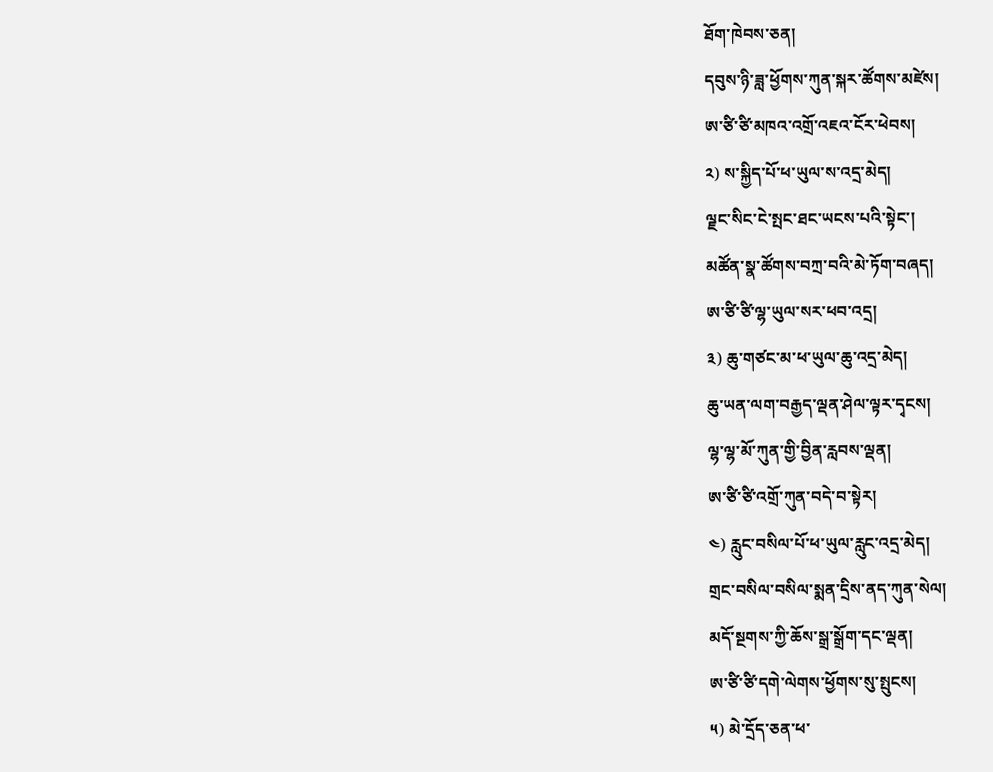ཐོག་ཁེབས་ཅན།
དབུས་ཉི་ཟླ་ཕྱོགས་ཀུན་སྐར་ཚོགས་མཛེས།
ཨ་ཙི་ཙི་མཁའ་འགྲོ་འཇའ་ངོར་ཕེབས།
༢) ས་སྐྱིད་པོ་ཕ་ཡུལ་ས་འདྲ་མེད།
ལྗང་སིང་ངེ་སྤང་ཐང་ཡངས་པའི་སྟེང་།
མཚོན་སྣ་ཚོགས་བཀྲ་བའི་མེ་ཏོག་བཞད།
ཨ་ཙི་ཙི་ལྷ་ཡུལ་སར་ཕབ་འདྲ།
༣) ཆུ་གཙང་མ་ཕ་ཡུལ་ཆུ་འདྲ་མེད།
ཆུ་ཡན་ལག་བརྒྱད་ལྡན་ཤེལ་ལྟར་དྭངས།
ལྷ་ལྷ་མོ་ཀུན་གྱི་བྱིན་རླབས་ལྡན།
ཨ་ཙི་ཙི་འགྲོ་ཀུན་བདེ་བ་སྟེར།
༤) རླུང་བསིལ་པོ་ཕ་ཡུལ་རླུང་འདྲ་མེད།
གྲང་བསིལ་བསིལ་སྨན་དྲིས་ནད་ཀུན་སེལ།
མདོ་སྔགས་ཀྱི་ཆོས་སྒྲ་སྒྲོག་དང་ལྡན།
ཨ་ཙི་ཙི་དགེ་ལེགས་ཕྱོགས་སུ་སྤུངས།
༥) མེ་དྲོད་ཅན་ཕ་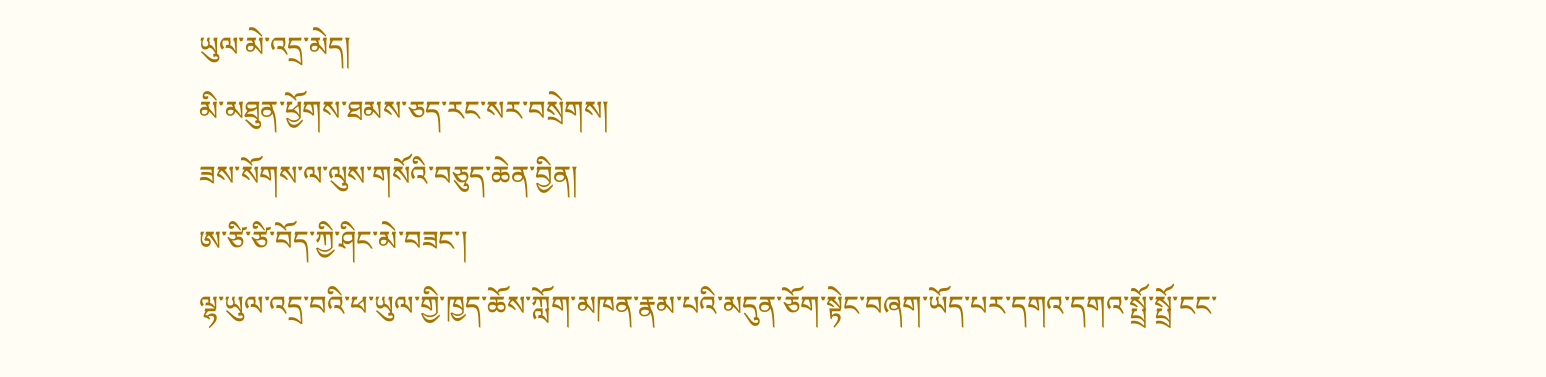ཡུལ་མེ་འདྲ་མེད།
མི་མཐུན་ཕྱོགས་ཐམས་ཅད་རང་སར་བསྲེགས།
ཟས་སོགས་ལ་ལུས་གསོའི་བཅུད་ཆེན་བྱིན།
ཨ་ཙི་ཙི་བོད་ཀྱི་ཤིང་མེ་བཟང་།
ལྷ་ཡུལ་འདྲ་བའི་ཕ་ཡུལ་གྱི་ཁྱད་ཆོས་ཀློག་མཁན་རྣམ་པའི་མདུན་ཅོག་སྟེང་བཞག་ཡོད་པར་དགའ་དགའ་སྤྲོ་སྤྲོ་ངང་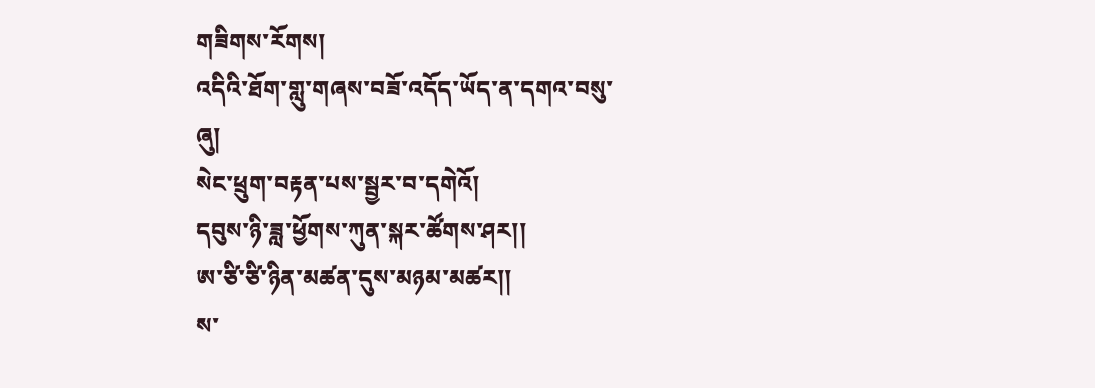གཟིགས་རོགས།
འདིའི་ཐོག་གླུ་གཞས་བཟོ་འདོད་ཡོད་ན་དགའ་བསུ་ཞུ།
སེང་ཕྲུག་བརྟན་པས་སྦྱར་བ་དགེའོ།
དབུས་ཉི་ཟླ་ཕྱོགས་ཀུན་སྐར་ཚོགས་ཤར།།
ཨ་ཙི་ཙི་ཉིན་མཚན་དུས་མཉམ་མཚར།།
ས་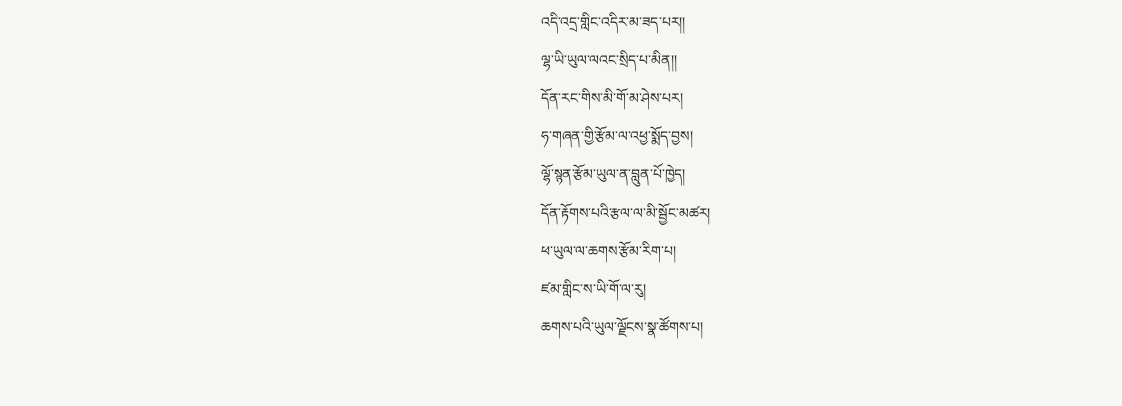འདི་འདྲ་གླིང་འདིར་མ་ཟད་པར།།
ལྷ་ཡི་ཡུལ་ལའང་སྲིད་པ་མིན།།
དོན་རང་གིས་མི་གོ་མ་ཤེས་པར།
ཧ་གཞན་གྱི་རྩོམ་ལ་འཕྱ་སྨོད་བྱས།
ལྷོ་སྙན་རྩོམ་ཡུལ་ན་བླུན་པོ་ཁྱེད།
དོན་རྟོགས་པའི་རྩལ་ལ་མི་སྦྱོང་མཚར།
ཕ་ཡུལ་ལ་ཆགས་རྩོམ་རིག་པ།
ཛམ་གླིང་ས་ཡི་གོ་ལ་རུ།
ཆགས་པའི་ཡུལ་ལྗོངས་སྣ་ཚོགས་པ།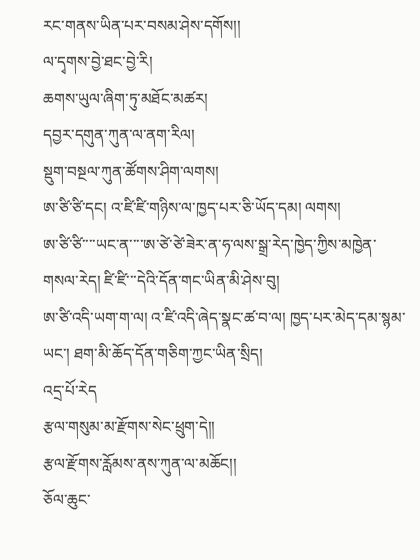རང་གནས་ཡིན་པར་བསམ་ཤེས་དགོས།།
ལ་དྭགས་བྱེ་ཐང་བྱེ་རི།
ཆགས་ཡུལ་ཞིག་ཏུ་མཐོང་མཚར།
དབྱར་དགུན་ཀུན་ལ་ནག་རིལ།
སྡུག་བསྔལ་ཀུན་ཚོགས་ཤིག་ལགས།
ཨ་ཙི་ཙི་དང། འ་ཛི་ཛི་གཉིས་ལ་ཁྱད་པར་ཅི་ཡོད་དམ། ལགས།
ཨ་ཙི་ཙི་་་་ཡང་ན་་་་ཨ་ཙེ་ཙེ་ཟེར་ན་ཧ་ལས་སྒྲ་རེད་ཁྱེད་ཀྱིས་མཁྱེན་གསལ་རེད། ཛི་ཛི་་་དེའི་དོན་གང་ཡིན་མི་ཤེས་བུ།
ཨ་ཙི་འདི་ཡག་ག་ལ། འ་ཛི་འདི་ཞེད་སྣང་ཚ་བ་ལ། ཁྱད་པར་མེད་དམ་སྙམ་ཡང་། ཐག་མི་ཆོད་དོན་གཅིག་ཀྱང་ཡིན་སྲིད།
འདྲ་པོ་རེད
རྩལ་གསུམ་མ་རྫོགས་སེང་ཕྲུག་དེ།།
རྩལ་རྫོགས་རློམས་ནས་ཀུན་ལ་མཆོང།།
ཅོལ་ཆུང་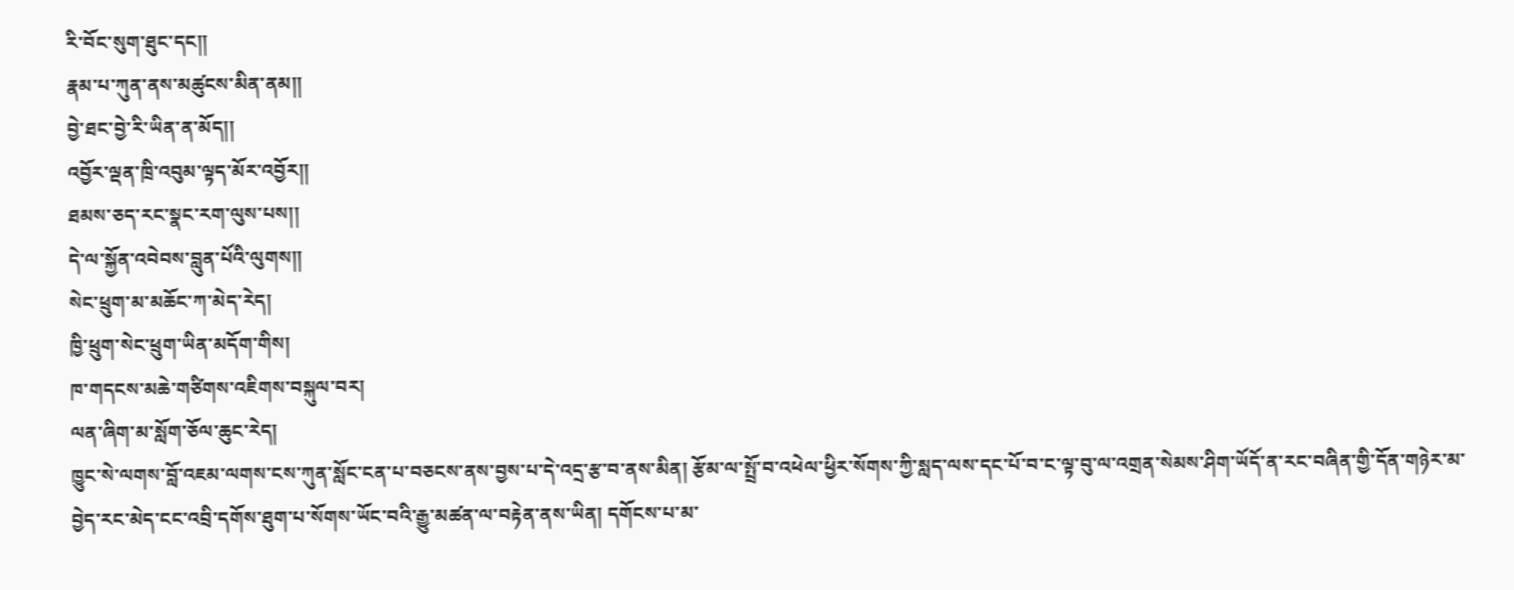རི་བོང་སུག་ཐུང་དང།།
རྣམ་པ་ཀུན་ནས་མཚུངས་མིན་ནམ།།
བྱེ་ཐང་བྱེ་རི་ཡིན་ན་མོད།།
འབྱོར་ལྡན་ཁྲི་འབུམ་ལྟད་མོར་འབྱོར།།
ཐམས་ཅད་རང་སྣང་རག་ལུས་པས།།
དེ་ལ་སྐྱོན་འབེབས་བླུན་པོའི་ལུགས།།
སེང་ཕྲུག་མ་མཆོང་ཀ་མེད་རེད།
ཁྱི་ཕྲུག་སེང་ཕྲུག་ཡིན་མདོག་གིས།
ཁ་གདངས་མཆེ་གཙིགས་འཇིགས་བསྐུལ་བར།
ལན་ཞིག་མ་སློག་ཅོལ་ཆུང་རེད།
ཁྱུང་སེ་ལགས་བློ་འཇམ་ལགས་ངས་ཀུན་སློང་ངན་པ་བཅངས་ནས་བྱས་པ་དེ་འདྲ་རྩ་བ་ནས་མིན། རྩོམ་ལ་སྤྲོ་བ་འཕེལ་ཕྱིར་སོགས་ཀྱི་སླད་ལས་དང་པོ་བ་ང་ལྟ་བུ་ལ་འགྲན་སེམས་ཤིག་ཡོདོ་ན་རང་བཞིན་གྱི་དོན་གཉེར་མ་བྱེད་རང་མེད་ངང་འབྲི་དགོས་ཐུག་པ་སོགས་ཡོང་བའི་རྒྱུ་མཚན་ལ་བརྟེན་ནས་ཡིན། དགོངས་པ་མ་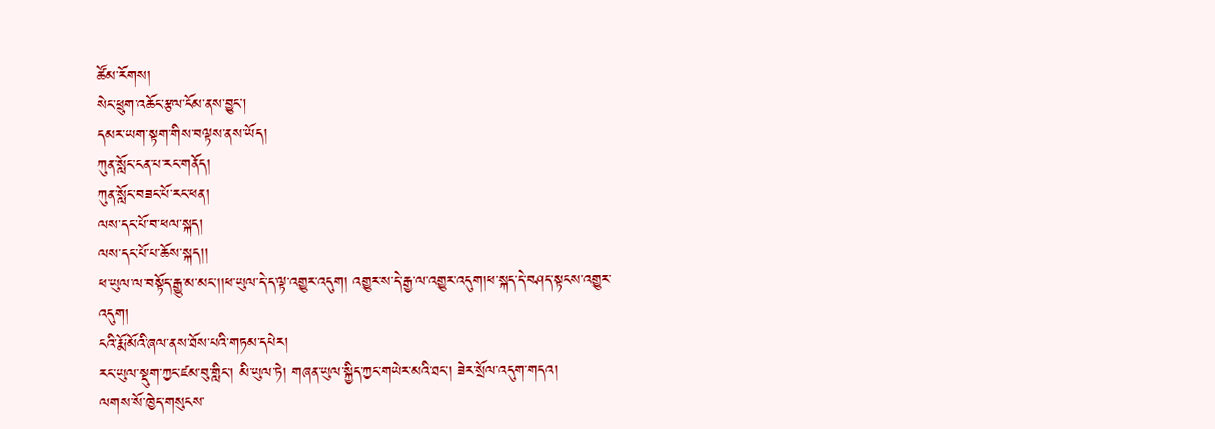ཚོམ་རོགས།
སེང་ཕྲུག་འཆོང་རྩལ་ངོམ་ནས་བྱུང།
དམར་ཡག་སྟག་གིས་བལྟས་ནས་ཡོད།
ཀུན་སློང་ངན་པ་རང་གནོད།
ཀུན་སློང་བཟང་པོ་རང་ཕན།
ལས་དང་པོ་བ་ཕལ་སྐད།
ལས་དང་པོ་པ་ཆོས་སྐད།།
ཕ་ཡུལ་ལ་བསྟོད་རྒྱུ་མ་མང་།།ཕ་ཡུལ་དེ་ད་ལྟ་འགྱུར་འདུག། འགྱུར་ས་དེ་རྒྱ་ལ་འགྱུར་འདུག།ཕ་སྐད་དེ་བཤད་སྟངས་འགྱུར་འདུག།
ངའི་རྨོ་མོའི་ཞལ་ནས་ཐོས་པའི་གཏམ་དཔེར།
རང་ཡུལ་སྡུག་ཀྱང་ཛམ་བུ་གླིང་། མི་ཡུལ་ཏེ། གཞན་ཡུལ་སྐྱིད་ཀྱང་གཡེར་མའི་ཐང་། ཟེར་སྲོལ་འདུག་གདའ།
ལགས་སོ་ཁྱེད་གསུངས་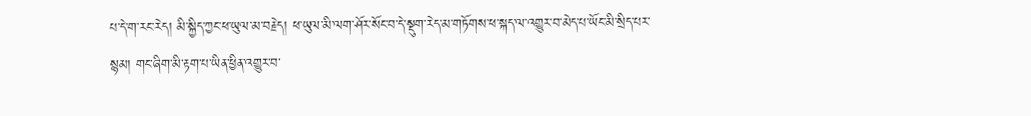པ་དེ་ག་རང་རེད། མི་སྐྱིད་ཀྱང་ཕ་ཡུལ་མ་བརྗེད། ཕ་ཡུལ་མི་ལག་ཤོར་སོང་བ་དེ་སྡུག་རེད་མ་གཏོགས་ཕ་སྐད་ལ་འགྱུར་བ་མེད་པ་ཡོང་མི་སྲིད་པར་སྙམ། གང་ཞིག་མི་རྟག་པ་ཡིན་ཕྱིན་འགྱུར་བ་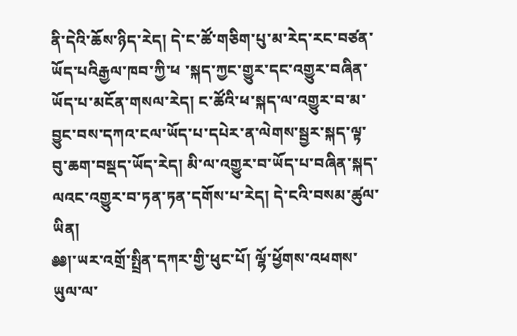ནི་དེའི་ཆོས་ཉིད་རེད། དེ་ང་ཚོ་གཅིག་པུ་མ་རེད་རང་བཙན་ཡོད་པའིརྒྱལ་ཁབ་ཀྱི་ཕ ་སྐད་ཀྱང་གྱུར་དང་འགྱུར་བཞིན་ཡོད་པ་མངོན་གསལ་རེད། ང་ཚོའི་ཕ་སྐད་ལ་འགྱུར་བ་མ་བྱུང་བས་དཀའ་ངལ་ཡོད་པ་དཔེར་ན་ལེགས་སྦྱར་སྐད་ལྟ་བུ་ཆག་བསྡད་ཡོད་རེད། མི་ལ་འགྱུར་བ་ཡོད་པ་བཞིན་སྐད་ལའང་འགྱུར་བ་ཏན་ཏན་དགོས་པ་རེད། དེ་ངའི་བསམ་ཚུལ་ཡིན།
༅༅།་ཡར་འགྲོ་སྤྲིན་དཀར་གྱི་ཕུང་པོ། ལྷོ་ཕྱོགས་འཕགས་ཡུལ་ལ་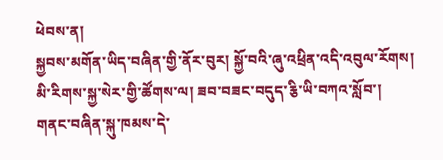ཕེབས་ན།
སྐྱབས་མགོན་ཡིད་བཞིན་གྱི་ནོར་བུར། སྐྱོ་བའི་ཞུ་འཕྲིན་འདི་འབུལ་རོགས།
མི་རིགས་སྐྱ་སེར་གྱི་ཚོགས་ལ། ཟབ་བཟང་བདུད་རྕི་ཡི་བཀའ་སློབ་།
གནང་བཞིན་སྐུ་ཁམས་དེ་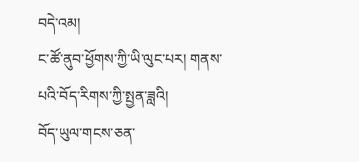བདེ་འམ།
ང་ཚོ་ནུབ་ཕྱོགས་ཀྱི་ཡི་ལུང་པར། གནས་པའི་བོད་རིགས་ཀྱི་སྤྱན་ཟླའི།
བོད་ཡུལ་གངས་ཅན་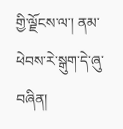གྱི་ལྗོངས་ལ་། ནམ་ཕེབས་རེ་སྒུག་དེ་ཞུ་བཞིན།